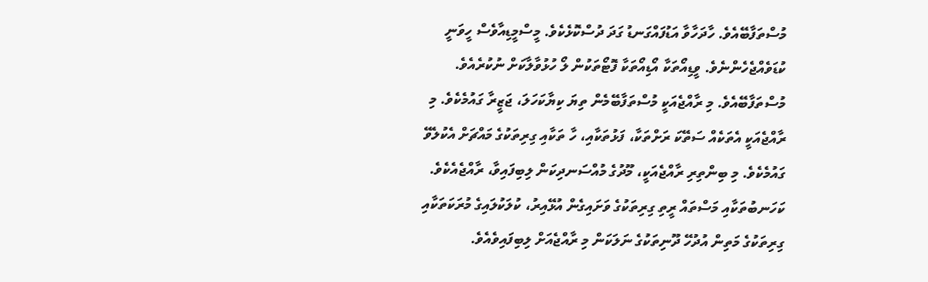މުސްތަފާބޭއެވެ. ހާދަހާވާ އަޑުފައްގަނޑު ގަދަ ދުސްކޮޅެކެވެ. މީސްމީޑިއާވެސް ހީވަނީ ކުޑަވެއްޖެހެންނެވެ. ވީޑިއޯތަކާ އޯޑިއޯތަކާ ފޮޓޯތަކުން ލޯ ހުޅުވާލާކަށް ނުކުރެއެވެ.
މުސްތަފާބޭއެވެ. މި ރާއްޖެއަކީ މުސްތަފާބޭމެން ތިޔަ ކިޔާކަހަލަ، ޖަޒީރާ ގައުމެކެވެ. މި ރާއްޖެއަކީ އެތަކެއް ސަތޭކަ ރަށްތަކާ، ފަޅުތަކާއި، ހާ ތަކާއި ގިރިތަކުގެ މައްޗަށް އެކުލެވޭ ގައުމެކެވެ. މި ބިންތިރި ރާއްޖެއަކީ، މޫދުގެ މުއްސަނދިކަން ލިބިފައިވާ، ރާއްޖެއެކެވެ. ކަހަނބުތަކާއި މަސްތައް ރީތި ގިރިތަކުގެ ވަށައިގެން އުޅޭއިރު، ކުލަކުލައިގެ މުރަކަތަކާއި ގިރިތަކުގެ މަތިން އުދުހޭ ދޫނިތަކުގެ ނަލަކަން މި ރާއްޖެއަށް ލިބިފައިވެއެވެ.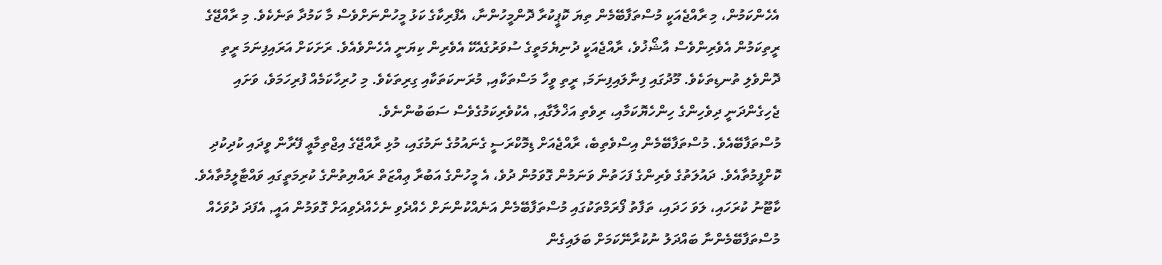އެހެންކަމުން، މި ރާއްޖެއަކީ މުސްތަފާބޭމެން ތިޔަ ކޮޕީކުރާ ދޮންމީހުންނާ، އެފްރިކާގެ ކަޅު މީހުންނަށްވެސް މާ ކަމުދާ ތަނެކެވެ. މި ރާއްޖޭގެ ރީތިކަމުން އެވެރިންވެސް އާޝޯޚުވެ، ރާއްޖެއަކީ ދުނިޔެމަތީގެ ސުވަރުގެއެކޭ އެވެރިން ކިޔަނީ އެހެންވެއެވެ. ރަށަކަށް އަރައިފިނަމަ ރީތި ދޮންވެލި ތުނޑިތަކެވެ. މޫދުގައި ފިނާލައިފިނަމަ, ރީތި ވީހާ މަސްތަކާއި, މުރަނކަތަކާއި ގިރިތަކެވެ. މި ހުރިހާކަމެއް ފުރިހަމަވެ، ވަށައި ޖެހިގެންދަނީ ދިވެހިންގެ ހިންހެޔޮކަމާއި، ރިވެތި އަޚްލާގާއި, އެކުވެރިކަމުގެވެސް ސަބަބުންނެވެ.
މުސްތަފާބޭއެވެ. މުސްތަފާބޭމެން އިސްވެތިބެ، ރާއްޖެއަށް ޑިމޮކްރަސީ ގެނައުމުގެ ނަމުގައި، މުޅި ރާއްޖޭގެ އިޖްތިމާޢީ ފޭރާން ވީދައި ކުދިކުދި ކޮށްފީމުތާއެވެ. ދައުލަތުގެ ވެރިންގެ ފަހަތުން ވަނަމުން ގޮވަމުން ދުވެ، އެ މީހުންގެ އަބުރާ ޢިއްޒަތް ރައްޔިތުންގެ ކުރިމަތީގައި ވައްޓާލީމުތާއެވެ. ކާޓޫނު ކުރަހައި، ލަވަ ހަދައި، ތަފާތު ފޯރަމްތަކުގައި މުސްތަފާބޭމެން އަނެއްކުންނަށް ހެއްދެވި ނެހެއްދެވިއަށް ގޮވަމުން އައީ, އެފަދަ ދުވަހެއް މުސްތަފާބޭމެންނާ ބައްދަލު ނުކުރާނޭކަމަށް ބަލައިގެން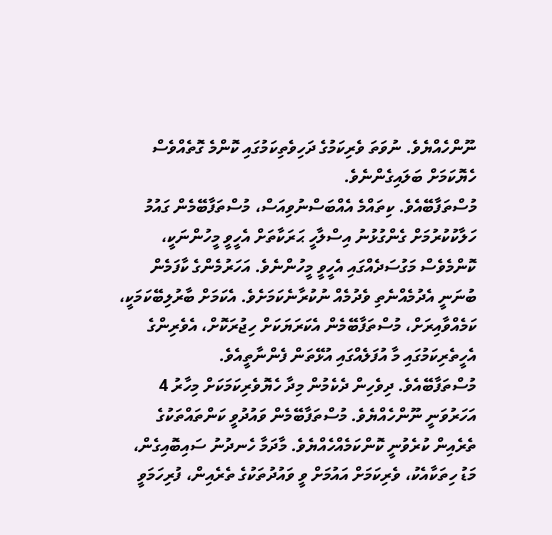ނޫންހެއްޔެވެ. ނުވަތަ ވެރިކަމުގެ ދަހިވެތިކަމުގައި ކޮންމެ ގޮތެއްވެސް ހެޔޮކަމަށް ބަލައިގެންނެވެ.
މުސްތަފާބޭއެވެ. ކިތައްމެ އެއްބަސްނުވިއަސް، މުސްތަފާބޭމެން ގައުމު ހަލާކުކުރުމަށް ގެންގުޅުނު އިސްލާހީ ޙަރަކާތަށް އެހީވީ މީހުންނަކީ، ކޮންމެވެސް މަގުސަދެއްގައި އެހީވީ މީހުންނެވެ. އަހަރުމެންގެ ކާފަމެން ބުނަނީ އެދުމެއްނެތި ވެދުމެއް ނުކުރާނެކަމަށެވެ. އެކަމަށް ބާރުލިބޭކަމަކީ، ކަމެއްވާއިރަށް، މުސްތަފާބޭމެން އެކަރަޔަކަށް ހިޖުރަކޮށް، އެވެރިންގެ އެހީތެރިކަމުގައި މާ އުފަލެއްގައި އުޅޭތަން ފެންނާތީއެވެ.
މުސްތަފާބޭއެވެ. ދިވެހިން ދެކެމުން މިދާ ހެޔޮވެރިކަމަކަށް މިހާރު 4 އަހަރުވަނީ ނޫންހެއްޔެވެ. މުސްތަފާބޭމެން ވައުދުވީ ކަންތައްތަކުގެ ތެރެއިން ކުރެވުނީ ކޮންކަމެއްހެއްޔެވެ. މާދަމާ ހެނދުނު ސައިބޮއިގެން، މަޑު ހިތަކާއެކު، ވެރިކަމަށް އައުމަށް ވީ ވައުދުތަކުގެ ތެރެއިން، ފުރިހަމަވީ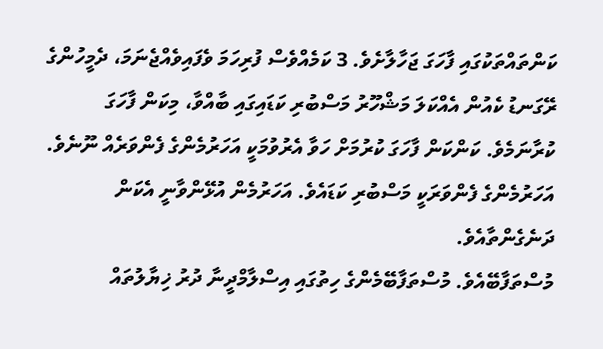ކަންތައްތަކުގައި ފާހަގަ ޖަހާލާށެވެ. 3 ކަމެއްވެސް ފުރިހަމަ ވެފައިވެއްޖެނަމަ، ދެމީހުންގެ ރޭގަނޑު ކެއުން އެއްކަލަ މަޝްހޫރު މަސްބުރި ކަޑައިގައި ބާއްވާ، މިކަން ފާހަގަ ކުރާނަމެވެ. ކަންކަން ފާހަގަ ކުރުމަށް ހަވާ އެރުވުމަކީ އަހަރުމެންގެ ފެންވަރެއް ނޫނެވެ. އަހަރުމެންގެ ފެންވަރަކީ މަސްބުރި ކަޑައެވެ. އަހަރުމެން އުޅޭންވާނީ އެކަން ދަނެގެންތާއެވެ.
މުސްތަފާބޭއެވެ. މުސްތަފާބޭމެންގެ ހިތުގައި އިސްލާމްދީނާ ދުރު ޚިޔާލުތައް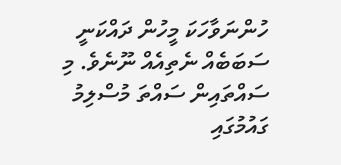ހުންނަވާހަކަ މީހުން ދައްކަނީ ސަބަބެއް ނެތިއެއް ނޫނެވެ. މި ސައްތައިން ސައްތަ މުސްލިމު ގައުމުގައި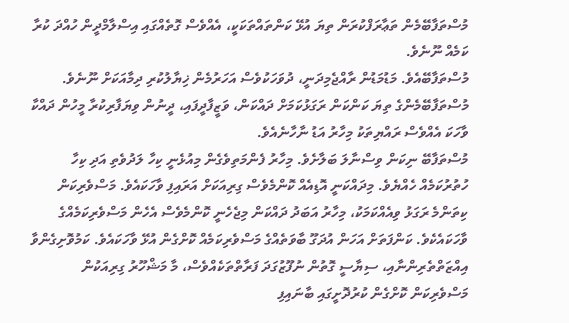މުސްތަފާބޭމެން ތަޢާރަފްކުރަން ތިޔަ އުޅޭ ކަންތައްތަކަކީ، އެއްވެސް ގޮތެއްގައި އިސްލާމްދީން ހުއްދަ ކުރާ ކަމެއް ނޫނެވެ.
މުސްތަފާބޭއެވެ. މަޑުމަޑުން ރާއްޖެމިދަނީ، ދުވަހަކުވެސް އަހަރުމެން ޚިޔާލުކުރި ދިމާއަކަށް ނޫނެވެ. މުސްތަފާބޭމެންގެ ތިޔަ ކަންކަން ރަގަޅުކަމަށް ދައްކަން، ވަޒީފާދީފައި، ދީނުން ވިޔަފާރިކުރާ މީހުން ދައްކާ ވާހަކަ އެއްވެސް ރައްޔިތަކު މިހާރު އަޑު ނާހާނެއެވެ.
މުސްތަފާބޭ ނިކަން ވިސްނާލަ ބަލާށެވެ. މިހާރު ފެންމަތިވެގެން މިއުޅެނީ ކިހާ ލަދުވެތި އަދި ކިހާ ހުތުރުކަމެއް ހެއްޔެވެ. މިދައްކަނީ އޮޑިއެއް ކޮންމެވެސް ގިރިއަކަށް އަރައިފި ވާހަކައެވެ. މަސްވެރިކަން ކިތަންމެ ރަގަޅު ވިއެއްކަމަކު، މިހާރު އަބަދު ދައްކަން މިޖެހެނީ ކޮންމެވެސް އެހެން މަސްވެރިކަމެއްގެ ވާހަކައެކެވެ. ކަންފަތަށް އަހަން އުދަގޫ ބާވަތެއްގެ މަސްވެރިކަމެއް ކޮށްގެން އުޅޭ ވާހަކައެވެ. ކަމުވޮށިގެންވާ އިއްޒަތްތެރިންނާއި، ސިޔާސީ ގޮތުން ނުފޫޒުގަދަ ފަރާތްތަކެއްވެސް، މާ މަޝްހޫރު ގިރިއަކުން މަސްވެރިކަން ކޮށްގެން ކުރުދޮށީގައި ބާނައިފި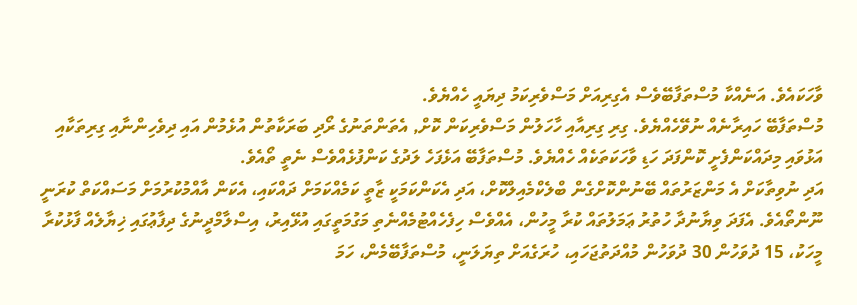ވާހަކައެވެ. އަނެއްކާ މުސްތަފާބޭވެސް އެގިރިއަށް މަސްވެރިކަމު ދިޔައީ ހެއްޔެވެ.
މުސްތަފާބޭ ހައިރާނެއް ނުވޭހެއްޔެވެ. ގިރި ގިރިއާއި ހާހަލުން މަސްވެރިކަން ކޮށް, އެތަންތަނުގެ ރޯދި ބަރަކާތުން އުޅެމުން އައި ދިވެހިންނާއި ގިރިތަކާއި އަޅުވައި މިދައްކަންފެށީ ކޮންފަދަ ހަޑި ވާހަކަތަކެއް ހެއްޔެވެ. މުސްތަފާބޭ އަޅެފަހެ ލަދުގެ ކަންފުޅެއްވެސް ނެތީ ތޯއެވެ.
އަދި ނުވިތާކަށް އެ މަންޒަރުތައް ބޭނުންކޮށްގެން ބްލެކްމެއިލްކޮށް، އަދި އެކަންކަމަކީ ޒާތީ ކަމެއްކަމަށް ދައްކައި، އެކަން އާއްމުކުރުމަށް މަސައްކަތް ކުރަނީ ނޫންތޯއެވެ. އެފަދަ ވިޔާނުދާ ހުތުރު ޢަމަލުތައް ކުރާ މީހުން، އެއްވެސް ހިފެހެއްޓުމެއްނެތި މަގުމަތީގައި އުޅޭއިރު، އިސްލާމްދީނުގެ ދިފާޢުގައި ޚިޔާލެއް ފާޅުކުރާ މީހަކު، 15 ދުވަހުން 30 ދުވަހުން މުއްދަތުޖަހައި، ހުރަގެއަށް ތިޔަލަނީ، މުސްތަފާބޭމެން، ހަމަ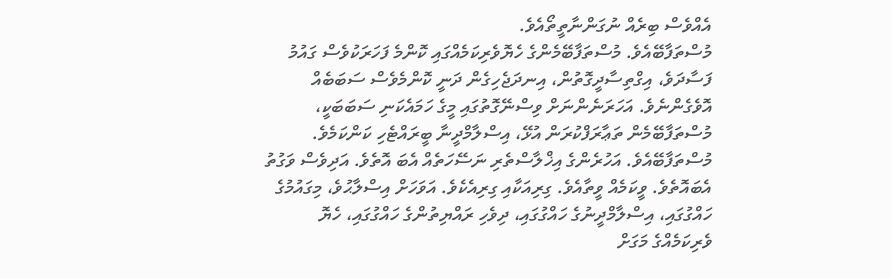އެއްވެސް ބިރެއް ނުގަންނާތީތޯއެވެ.
މުސްތަފާބޭއެވެ. މުސްތަފާބޭމެންގެ ހެޔޮވެރިކަމެއްގައި ކޮންމެ ފަހަރަކުވެސް ގައުމު ފަސާދަވެ، އިގްތިސާދީގޮތުން، އިނދަޖެހިގެން ދަނީ ކޮންމެވެސް ސަބަބެއް އޮވެގެންނެވެ. އަހަރަނެންނަށް ވިސްނޭގޮތުގައި މީގެ ހަމައެކަނި ސަބަބަކީ، މުސްތަފާބޭމެން ތަޢާރަފްކުރަން އުޅޭ، އިސްލާމްދީނާ ބީރައްޓެހި ކަންކަމެވެ.
މުސްތަފާބޭއެވެ. އަހުރެންގެ އިޚްލާސްތެރި ނަސޭހަތެއް އެބަ އޮތެވެ. އަދިވެސް ވަގުތު އެބައޮތެވެ. ވީކަމެއް ވީތާއެވެ. ގިރިއަކާއި ގިރިއެކެވެ. އަވަހަށް އިސްލާޙުވެ، މިގައުމުގެ ހައްގުގައި، އިސްލާމްދީނުގެ ހައްގުގައި، ދިވެހި ރައްޔިތުންގެ ހައްގުގައި، ހެޔޮ ވެރިކަމެއްގެ މަގަށް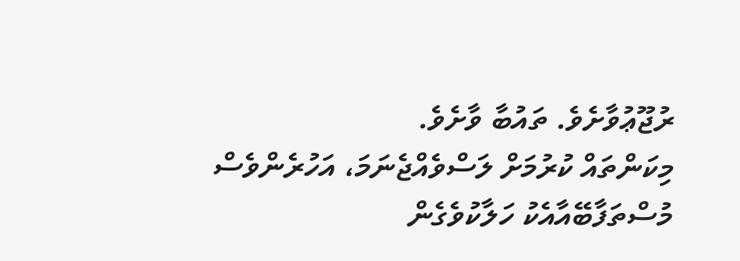ރުޖޫޢުވާށެވެ. ތައުބާ ވާށެވެ.
މިކަންތައް ކުރުމަށް ލަސްވެއްޖެނަމަ، އަހުރެންވެސް މުސްތަފާބޭއާއެކު ހަލާކުވެގެން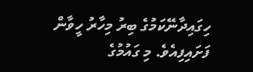ހިގައިދާނޭކަމުގެ ބިރު މިހާރު ހީވާން ފަށައިފިއެވެ. މި ގައުމުގެ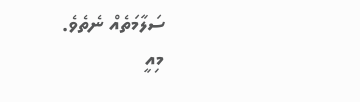ސަލާމަތެއް ނެތެވެ.
މިއީ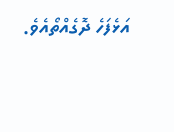އަޅެފަހެ ދޮގެއްތޯއެވެ.